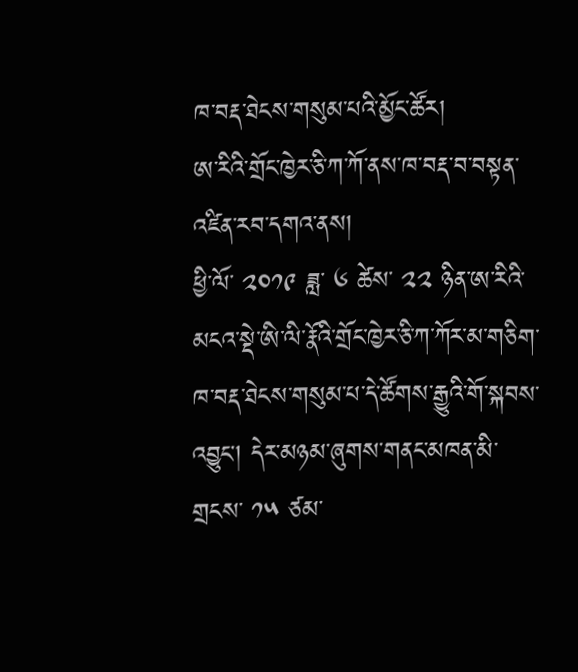ཁ་བརྡ་ཐེངས་གསུམ་པའི་མྱོང་ཚོར།
ཨ་རིའི་གྲོང་ཁྱེར་ཅི་ཀ་ཀོ་ནས་ཁ་བརྡ་བ་བསྟན་འཛིན་རབ་དགའ་ནས།
ཕྱི་ལོ་ ༢༠༡༩ ཟླ་ ༦ ཚེས་ ༢༢ ཉིན་ཨ་རིའི་མངའ་སྡེ་ཨི་ལི་རྣོའི་གྲོང་ཁྱེར་ཅི་ཀ་ཀོར་མ་གཅིག་ཁ་བརྡ་ཐེངས་གསུམ་པ་དེ་ཚོགས་རྒྱུའི་གོ་སྐབས་འབྱུང། དེར་མཉམ་ཞུགས་གནང་མཁན་མི་གྲངས་ ༡༥ ཙམ་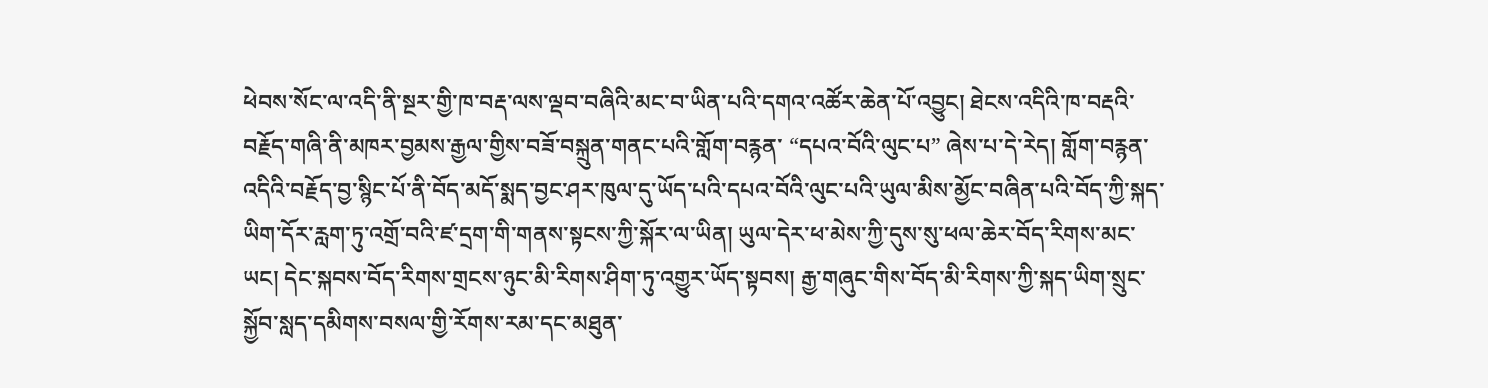ཕེབས་སོང་ལ་འདི་ནི་སྔར་གྱི་ཁ་བརྡ་ལས་ལྡབ་བཞིའི་མང་བ་ཡིན་པའི་དགའ་འཚོར་ཆེན་པོ་འབྱུང། ཐེངས་འདིའི་ཁ་བརྡའི་བརྗོད་གཞི་ནི་མཁར་བྱམས་རྒྱལ་གྱིས་བཟོ་བསྐྲུན་གནང་པའི་གློག་བརྙན་ “དཔའ་བོའི་ལུང་པ” ཞེས་པ་དེ་རེད། གློག་བརྙན་འདིའི་བརྗོད་བྱ་སྙིང་པོ་ནི་བོད་མདོ་སྨད་བྱང་ཤར་ཁུལ་དུ་ཡོད་པའི་དཔའ་བོའི་ལུང་པའི་ཡུལ་མིས་མྱོང་བཞིན་པའི་བོད་ཀྱི་སྐད་ཡིག་དོར་རླག་ཏུ་འགྲོ་བའི་ཛ་དྲག་གི་གནས་སྟངས་ཀྱི་སྐོར་ལ་ཡིན། ཡུལ་དེར་ཕ་མེས་ཀྱི་དུས་སུ་ཕལ་ཆེར་བོད་རིགས་མང་ཡང། དེང་སྐབས་བོད་རིགས་གྲངས་ཉུང་མི་རིགས་ཤིག་ཏུ་འགྱུར་ཡོད་སྟབས། རྒྱ་གཞུང་གིས་བོད་མི་རིགས་ཀྱི་སྐད་ཡིག་སྲུང་སྐྱོབ་སླད་དམིགས་བསལ་གྱི་རོགས་རམ་དང་མཐུན་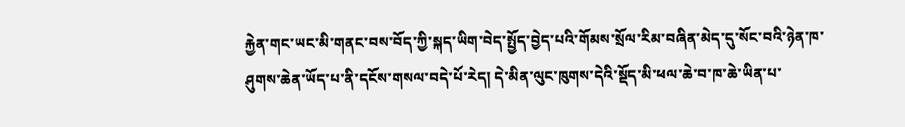རྐྱེན་གང་ཡང་མི་གནང་བས་བོད་ཀྱི་སྐད་ཡིག་བེད་སྤྱོད་བྱེད་པའི་གོམས་སྲོལ་རིམ་བཞིན་མེད་དུ་སོང་བའི་ཉེན་ཁ་ཤུགས་ཆེན་ཡོད་པ་ནི་དངོས་གསལ་བདེ་པོ་རེད། དེ་མིན་ལུང་ཁུགས་དེའི་སྡོད་མི་ཕལ་ཆེ་བ་ཁ་ཆེ་ཡིན་པ་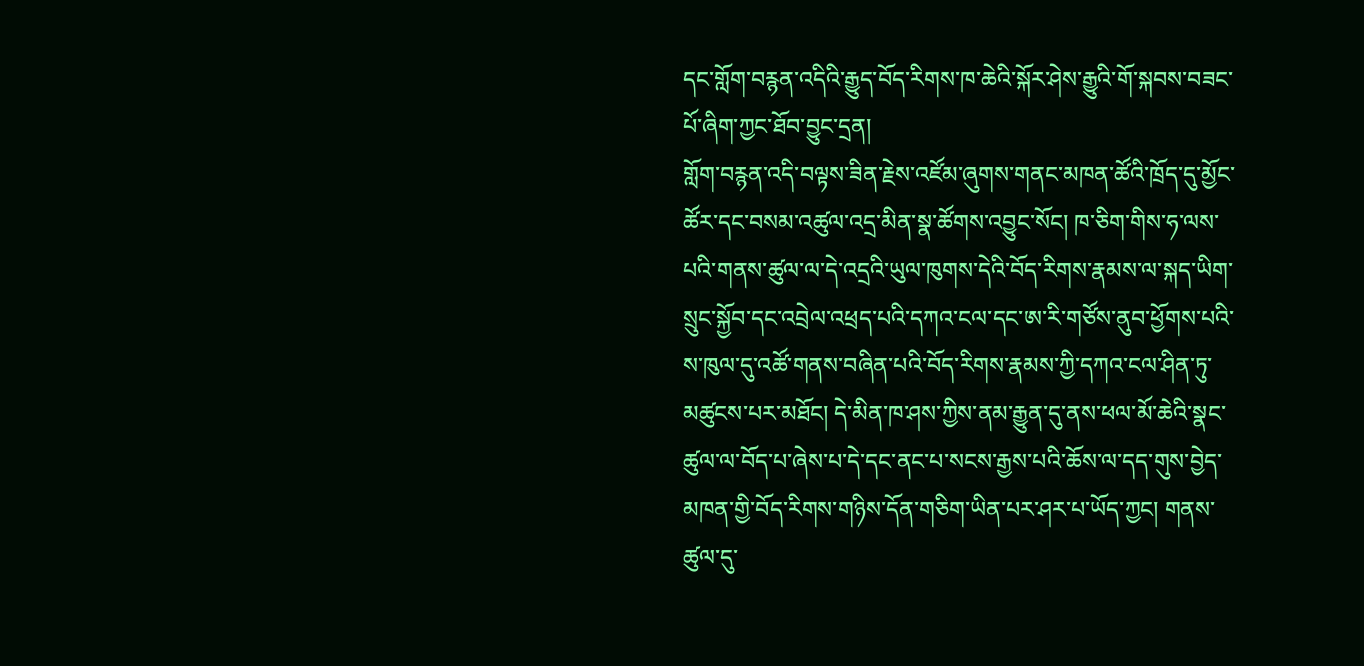དང་གློག་བརྙན་འདིའི་རྒྱུད་བོད་རིགས་ཁ་ཆེའི་སྐོར་ཤེས་རྒྱུའི་གོ་སྐབས་བཟང་པོ་ཞིག་ཀྱང་ཐོབ་བྱུང་དྲན།
གློག་བརྙན་འདི་བལྟས་ཟིན་རྗེས་འཛོམ་ཞུགས་གནང་མཁན་ཚོའི་ཁྲོད་དུ་མྱོང་ཚོར་དང་བསམ་འཚུལ་འདྲ་མིན་སྣ་ཚོགས་འབྱུང་སོང། ཁ་ཅིག་གིས་ཧ་ལས་པའི་གནས་ཚུལ་ལ་དེ་འདྲའི་ཡུལ་ཁུགས་དེའི་བོད་རིགས་རྣམས་ལ་སྐད་ཡིག་སྲུང་སྐྱོབ་དང་འབྲེལ་འཕྲད་པའི་དཀའ་ངལ་དང་ཨ་རི་གཙོས་ནུབ་ཕྱོགས་པའི་ས་ཁུལ་དུ་འཚོ་གནས་བཞིན་པའི་བོད་རིགས་རྣམས་ཀྱི་དཀའ་ངལ་ཤིན་ཏུ་མཚུངས་པར་མཐོང། དེ་མིན་ཁ་ཤས་ཀྱིས་ནམ་རྒྱུན་དུ་ནས་ཕལ་མོ་ཆེའི་སྣང་ཚུལ་ལ་བོད་པ་ཞེས་པ་དེ་དང་ནང་པ་སངས་རྒྱས་པའི་ཆོས་ལ་དད་གུས་བྱེད་མཁན་གྱི་བོད་རིགས་གཉིས་དོན་གཅིག་ཡིན་པར་ཤར་པ་ཡོད་ཀྱང། གནས་ཚུལ་དུ་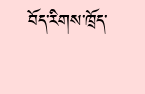བོད་རིགས་ཁྲོད་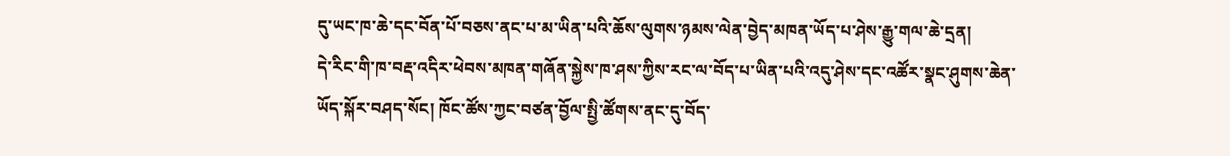དུ་ཡང་ཁ་ཆེ་དང་བོན་པོ་བཅས་ནང་པ་མ་ཡིན་པའི་ཆོས་ལུགས་ཉམས་ལེན་བྱེད་མཁན་ཡོད་པ་ཤེས་རྒྱུ་གལ་ཆེ་དྲན།
དེ་རིང་གི་ཁ་བརྡ་འདིར་ཕེབས་མཁན་གཞོན་སྐྱེས་ཁ་ཤས་ཀྱིས་རང་ལ་བོད་པ་ཡིན་པའི་འདུ་ཤེས་དང་འཚོར་སྣང་ཤུགས་ཆེན་ཡོད་སྐོར་བཤད་སོང། ཁོང་ཚོས་ཀྱང་བཙན་བྱོལ་སྤྱི་ཚོགས་ནང་དུ་བོད་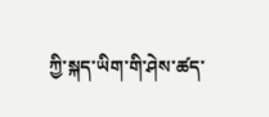ཀྱི་སྐད་ཡིག་གི་ཤེས་ཚད་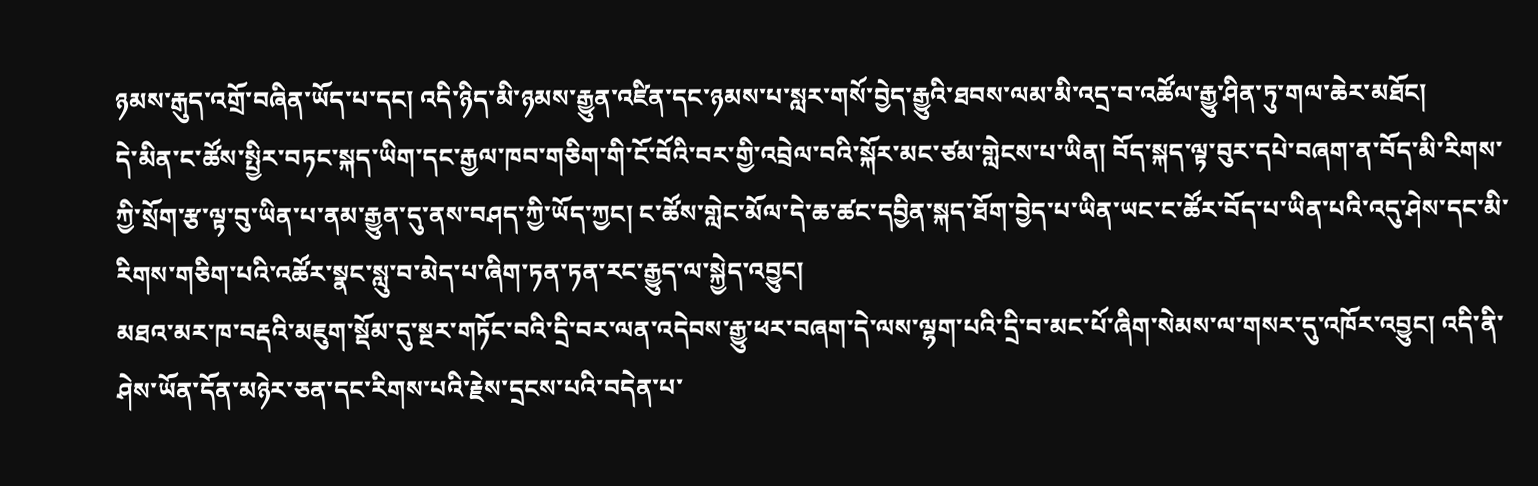ཉམས་རྒུད་འགྲོ་བཞིན་ཡོད་པ་དང། འདི་ཉིད་མི་ཉམས་རྒྱུན་འཛིན་དང་ཉམས་པ་སླར་གསོ་བྱེད་རྒྱུའི་ཐབས་ལམ་མི་འདྲ་བ་འཚོལ་རྒྱུ་ཤིན་ཏུ་གལ་ཆེར་མཐོང།
དེ་མིན་ང་ཚོས་སྤྱིར་བཏང་སྐད་ཡིག་དང་རྒྱལ་ཁབ་གཅིག་གི་ངོ་བོའི་བར་གྱི་འབྲེལ་བའི་སྐོར་མང་ཙམ་གླེངས་པ་ཡིན། བོད་སྐད་ལྟ་བུར་དཔེ་བཞག་ན་བོད་མི་རིགས་ཀྱི་སྲོག་རྩ་ལྟ་བུ་ཡིན་པ་ནམ་རྒྱུན་དུ་ནས་བཤད་ཀྱི་ཡོད་ཀྱང། ང་ཚོས་གླེང་མོལ་དེ་ཆ་ཚང་དབྱིན་སྐད་ཐོག་བྱེད་པ་ཡིན་ཡང་ང་ཚོར་བོད་པ་ཡིན་པའི་འདུ་ཤེས་དང་མི་རིགས་གཅིག་པའི་འཚོར་སྣང་སླུ་བ་མེད་པ་ཞིག་ཏན་ཏན་རང་རྒྱུད་ལ་སྐྱེད་འབྱུང།
མཐའ་མར་ཁ་བརྡའི་མཇུག་སྡོམ་དུ་སྔར་གཏོང་བའི་དྲི་བར་ལན་འདེབས་རྒྱུ་ཕར་བཞག་དེ་ལས་ལྷག་པའི་དྲི་བ་མང་པོ་ཞིག་སེམས་ལ་གསར་དུ་འཁོར་འབྱུང། འདི་ནི་ཤེས་ཡོན་དོན་མཉེར་ཅན་དང་རིགས་པའི་རྗེས་དྲངས་པའི་བདེན་པ་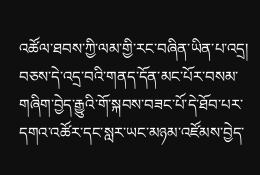འཚོལ་ཐབས་ཀྱི་ལམ་གྱི་རང་བཞིན་ཡིན་པ་འདྲ། བཅས་དེ་འདྲ་བའི་གནད་དོན་མང་པོར་བསམ་གཞིག་བྱེད་རྒྱུའི་གོ་སྐབས་བཟང་པོ་དེ་ཐོབ་པར་དགའ་འཚོར་དང་སླར་ཡང་མཉམ་འཛོམས་བྱེད་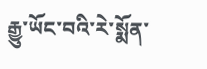རྒྱུ་ཡོང་བའི་རེ་སྨོན་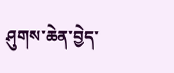ཤུགས་ཆེན་བྱེད་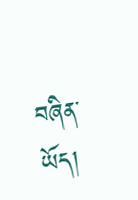བཞིན་ཡོད།